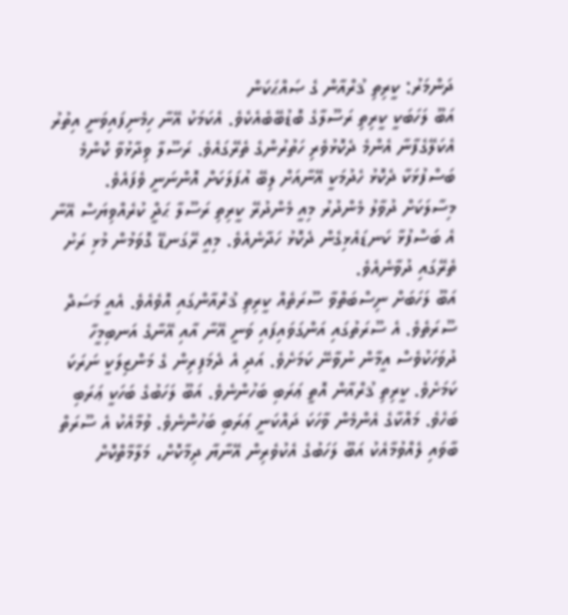ދަންމަރު: ކީރިތި ޤުރްއާން ގެ ޞައްޙަކަން
އަބޫ ލަހަބަކީ ކީރިތި ރަސޫލާގެ ބޮޑުބޭބެއެކެވެ. އެކަމަކު އޭނާ ހިމެނިފައިވަނީ އިތުރު އެކަލޭގެފާނާ އެންމެ ދެކޮޅުވެރި ހަތުރުންގެ ތެރޭގައެވެ. ރަސޫލާ ވިދާޅުވާ ކޮންމެ ބަސްފުޅަކާ ދެކޮޅު ހެދުމަކީ އޭނާއަށް ލިބޭ އުފަލަކަށް އޮންނަނީ ވެފައެވެ.
މިސާލަކަށް ދުވާލު މެންދުރު މިއީ މެންދުރޭ ކީރިތި ރަސޫލާ ޙަދީް ކުރެއްވިޔަސް އޭނާ އެ ބަސްފުޅާ ކަނޑައެޅިގެން ދެކޮޅު ހަދާނެއެވެ. މިއީ ރޭގަނޑޭ ގޮވަމުން މުޅި ރަށު ތެރޭގައި ދުވާނެއެވެ.
އަބޫ ލަހަބަށް ނިސްބަތްވާ ސޫރަތެއް ކީރިތި ޤުރްއާންގައި އޮވެއެވެ. އެއީ މަސަދް ސޫރަތެވެ. އެ ސޫރަތުގައި އަންގަވައިފައި ވަނީ އޭނާ އާއި އޭނާގެ އަނބިމީހާ ދުވަހަކުވެސް އީމާން ނުވާނޭ ކަމަށެވެ. އަދި އެ ދެމަފިރިން ގެ މަންޒިލަކީ ނަރަކަ ކަމަށެވެ. ކީރިތި ޤުރްއާން އޮތީ ޢަރަބި ބަހުންނެވެ. އަބޫ ލަހަބުގެ ބަހަކީ ޢަރަބި ބަހެވެ. މައްކާގެ އެންމެން ވާހަކަ ދައްކަނީ ޢަރަބި ބަހުންނެވެ. ވުމާއެކު އެ ސޫރަތް ބާވައި ލެއްވުމާއެކު އަބޫ ލަހަބުގެ އެކުވެރިން އޭނާޔާ ދިމާކޮށް، މަލާމާތްކޮށް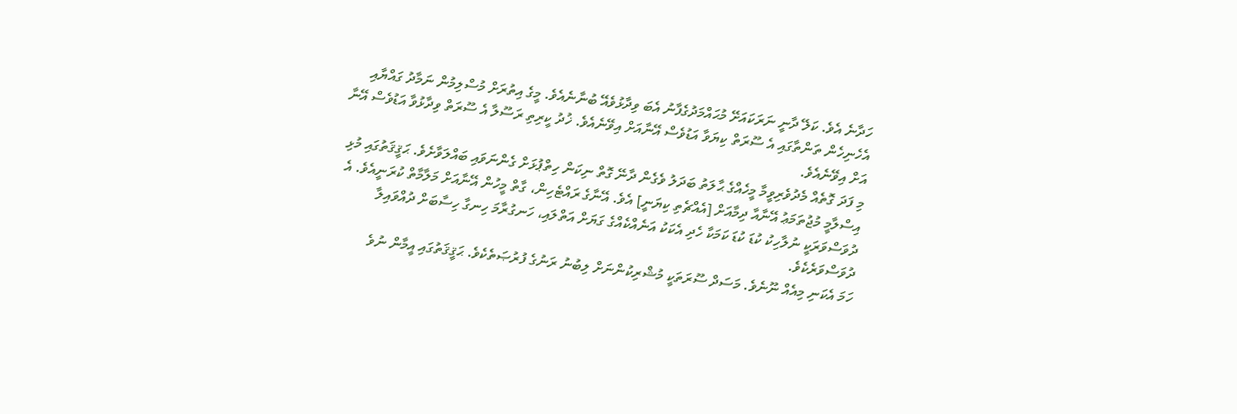ހަދާނެ އެވެ. ކަލޭ ދާނީ ނަރަކައަށޭ މުޙައްމަދުގެފާނު އެބަ ވިދާޅުވެއޭ ބުނާނެއެވެ. މީގެ އިތުރަށް މުސްލިމުން ނަމާދު ގައްޔާއި އެހެނިހެން ތަންތާގައި އެ ސޫރަތް ކިޔަވާ އަޑުވެސް އޭނާއަށް އިވޭނެއެވެ. ޚުދު ކީރިތި ރަސޫލާ އެ ސޫރަތް ވިދާޅުވާ އަޑުވެސް އޭނާ އަށް އިވޭނެއެވެ.
މި ފަދަ ގޮތެއް މެދުވެރިވީމާ މީހެއްގެ ޙާލަތު ބަދަލު ވެގެން ދާނޭ ގޮތް ނިކަން ހިތްޕުޅަށް ގެންނަވައި ބައްލަވާށެވެ. ޙަޤީޤަތުގައި މުޅި އިސްލާމީ މުޖުތަމަޢު އޭނާއާ ދިމާއަށް [އެއްޗެތި ކިޔަނީ] އެވެ. އޭނާގެ ރައްޓެހިން، ގާތް މީހުން އޭނާއަށް މަލާމާތް ކުރަނީއެވެ. އެ ދުވަސްވަރަކީ ނުލާހިކު ކުޑަ ކުޑަ ކަމަކާ ހެދި އެކަކު އަނެއްކެއްގެ ގަޔަށް އަތްލައި، ހަނގުރާމަ ހިނގާ ހިސާބަށް ދުއްވައިލާ ދުވަސްވަރެކެވެ.
ހަމަ އެކަނި މިއެއް ނޫނެވެ. މަސަދް ސޫރަތަކީ މުޝްރިކުންނަށް ލިބުނު ރަނުގެ ފުރުޞަތެކެވެ. ޙަޤީޤަތުގައި އީމާން ނުވެ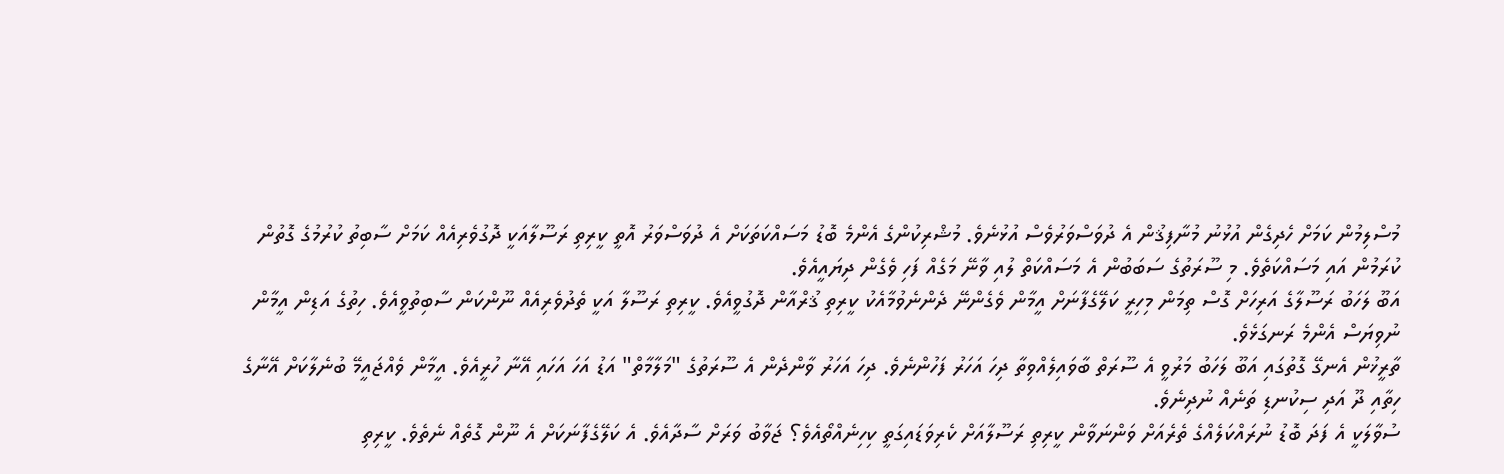މުސްލިމުން ކަމަށް ހެދިގެން އުޅުނު މުނާފިޤުން އެ ދުވަސްވަރުވެސް އުޅުނެވެ. މުޝްރިކުންގެ އެންމެ ބޮޑު މަސައްކަތަކަށް އެ ދުވަސްވަރު އޮތީ ކީރިތި ރަސޫލާއަކީ ދޮގުވެރިއެއް ކަމަށް ސާބިތު ކުރުމުގެ ގޮތުން ކުރަމުން އައި މަސައްކަތެވެ. މި ސޫރަތުގެ ސަބަބުން އެ މަސައްކަތް ލުއި ވާނޭ މަގެއް ފަހި ވެގެން ދިޔައީއެވެ.
އަބޫ ލަހަބު ރަސޫލާގެ އަރިހަށް ގޮސް ތިމަން މިހިރީ ކަލޭގެފާނަށް އީމާން ވެގެންނޭ ދެންނެވުމާއެކު ކީރިތި ޤުރްއާން ދޮގުވީއެވެ. ކީރިތި ރަސޫލާ އަކީ ތެދުވެރިއެއް ނޫންކަން ސާބިތުވީއެވެ. ހިތުގެ އަޑިން އީމާން ނުވިޔަސް އެންމެ ރަނގަޅެވެ.
ތާރީޚުން އެނގޭ ގޮތުގައި އަބޫ ލަހަބު މަރުވީ އެ ސޫރަތް ބާވައިލެއްވިތާ ދިހަ އަހަރު ފަހުންނެވެ. ދިހަ އަހަރު ވާންދެން އެ ސޫރަތުގެ "މަލާމާތް" އަޑު އަހަ އަހައި އޭނާ ހުރީއެވެ. އީމާން ވެއްޖައީމޭ ބުނެލާކަށް އޭނާގެ ހިތާއި ދޫ އަދި ސިކުނޑި ތަނެއް ނުދިނެވެ.
ސުވާލަކީ އެ ފަދަ ބޮޑު ނުރައްކަލެއްގެ ތެރެއަށް ވަންނަވާން ކީރިތި ރަސޫލާއަށް ކެރިވަޑައިގަތީ ކިހިނެއްތޯއެވެ؟ ޖަވާބު ވަރަށް ސާދާއެވެ. އެ ކަލޭގެފާނަކަށް އެ ނޫން ގޮތެއް ނެތެވެ. ކީރިތި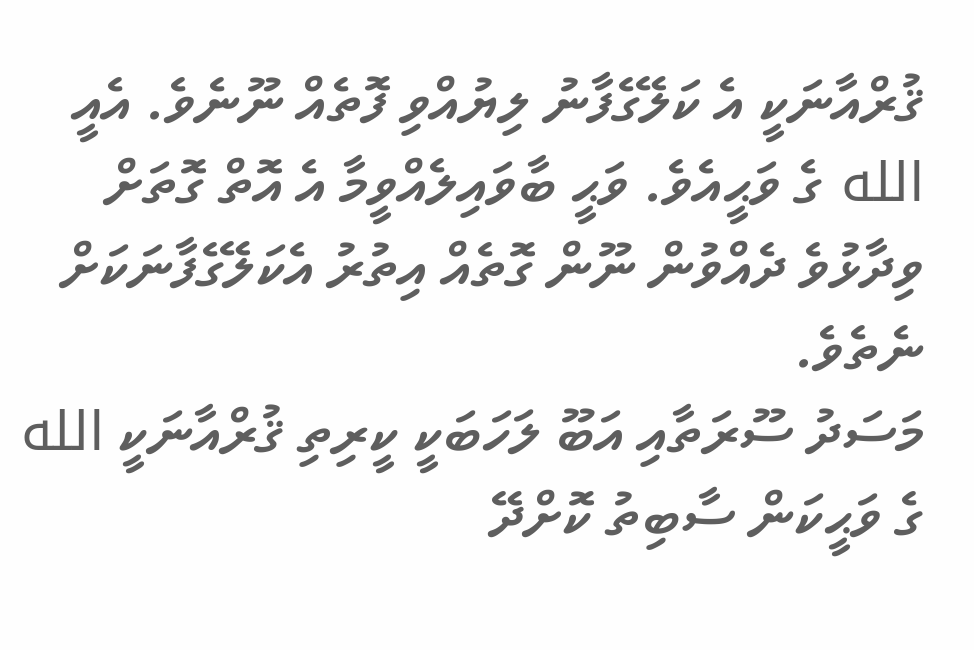ޤުރްއާނަކީ އެ ކަލޭގެފާނު ލިޔުއްވި ފޮތެއް ނޫނެވެ. އެއީ الله ގެ ވަޙީއެވެ. ވަޙީ ބާވައިލެއްވީމާ އެ އޮތް ގޮތަށް ވިދާޅުވެ ދެއްވުން ނޫން ގޮތެއް އިތުރު އެކަލޭގެފާނަކަށް ނެތެވެ.
މަސަދު ސޫރަތާއި އަބޫ ލަހަބަކީ ކީރިތި ޤުރްއާނަކީ الله ގެ ވަޙީކަން ސާބިތު ކޮށްދޭ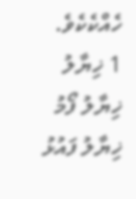ހެއްކެކެވެ.
1 ޚިޔާލު
ޚިޔާލު ފޯމު
ޚިޔާލު ފައުޅު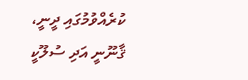ކުރެއްވުމުގައި ދީނީ، ޤާނޫނީ އަދި ސުލޫކީ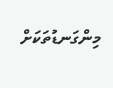މިންގަނޑުތަކަށް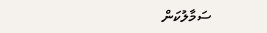ސަމާލުކަން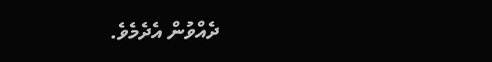ދެއްވުން އެދެމެވެ.